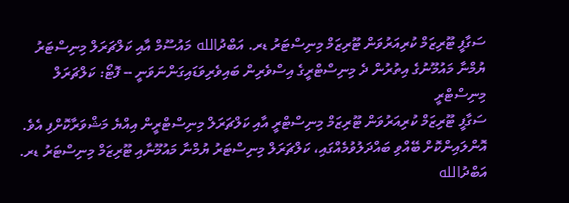ސަގާފީ ޓޫރިޒަމް ކުރިއަރުވަން ޓޫރިޒަމް މިނިސްޓަރު ޑރ. އަބްދުالله މައުސޫމް އާއި ކަލްޗަރަލް މިނިސްޓަރު ޔުމްނާ މައުމޫނުގެ އިތުރުން ދެ މިނިސްޓްރީގެ އިސްވެރިން ބައިވެރިވަޑައިގަންނަވަނީ -- ފޮޓޯ: ކަލްޗަރަލް މިނިސްޓްރީ
ސަގާފީ ޓޫރިޒަމް ކުރިއަރުވަން ޓޫރިޒަމް މިނިސްޓްރީ އާއި ކަލްޗަރަލް މިނިސްޓްރީން އިއްޔެ މަޝްވަރާކޮށްފި އެވެ.
އޮންލައިންކޮށް ބޭއްވި ބައްދަލުވުމެއްގައި، ކަލްޗަރަލް މިނިސްޓަރު ޔުމްނާ މައުމޫނާއި ޓޫރިޒަމް މިނިސްޓަރު ޑރ. އަބްދުالله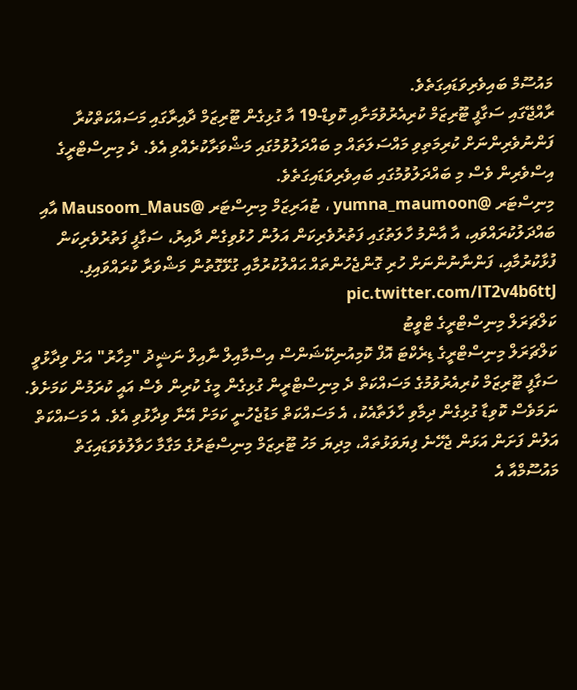މައުސޫމް ބައިވެރިވަޑައިގަތެވެ.
ރާއްޖޭގައި ސަގާފީ ޓޫރިޒަމް ކުރިއެރުވުމަށާއި ކޮވިޑް-19 އާ ގުޅިގެން ޓޫރިޒަމް ދާއިރާގައި މަސައްކަތްކުރާ ފަންނުވެރިންނަށް ކުރިމަތިވި މައްސަލަތައް މި ބައްދަލުވުމުގައި މަޝްވަރާކުރެއްވި އެވެ. ދެ މިނިސްޓްރީގެ އިސްވެރިން ވެސް މި ބައްދަލުވުމުގައި ބައިވެރިވަޑައިގަތެވެ.
މިނިސްޓަރ @yumna_maumoon ، ޓުއަރިޒަމް މިނިސްޓަރ @Mausoom_Maus އާއި ބައްދަލުކުރައްވައި، އާ އާންމު ހާލަތުގައި ފަތުރުވެރިކަން އަލުން ހުޅުވިގެން ދާއިރު، ސަގާފީ ފަތުރުވެރިކަން ފުޅާކުރުމާއި، ފަންނާނުންނަށް ހުރި ގޮންޖެހުންތައް ޙައްލުކުރުމާއި ގުޅޭގޮތުން މަޝްވަރާ ކުރައްވައިފި. pic.twitter.com/lT2v4b6ttJ
ކަލްޗަރަލް މިނިސްޓްރީގެ ޓްވީޓު
ކަލްޗަރަލް މިނިސްޓްރީގެ ޑިރެކްޓަ އޮފް ކޮމިއުނިކޭޝަންސް އިސްމާއިލް ނާއިލް ނަޝީދު "މިހާރު" އަށް ވިދާޅުވީ ސަގާފީ ޓޫރިޒަމް ކުރިއެރުވުމުގެ މަސައްކަތް ދެ މިނިސްޓްރީން ގުޅިގެން މީގެ ކުރިން ވެސް އައީ ކުރަމުން ކަމަށެވެ. ނަމަވެސް ކޮވިޑާ ގުޅިގެން ދިމާވި ހާލަތާއެކު، އެ މަސައްކަތް މަޑުޖެހުނީ ކަމަށް އޭނާ ވިދާޅުވި އެވެ. އެ މަސައްކަތް އަލުން ފަށަން އަޅަން ޖެހޭނެ ފިޔަވަޅުތައް، މިދިޔަ މަހު ޓޫރިޒަމް މިނިސްޓަރުގެ މަގާމާ ހަވާލުވެވަޑައިގަތް މައުސޫމްއާ އެ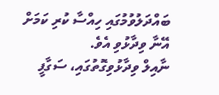ބައްދަލުވުމުގައި ހިއްސާ ކުރި ކަމަށް އޭނާ ވިދާޅުވި އެވެ.
ނާއިލް ވިދާޅުވިގޮތުގައި، ސަގާފީ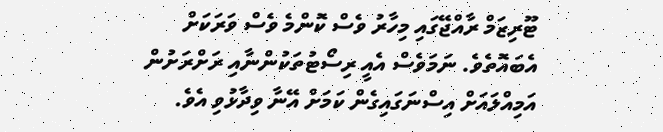ޓޫރިޒަމް ރާއްޖޭގައި މިހާރު ވެސް ކޮންމެ ވެސް ވަރަކަށް އެބައޮތެވެ. ނަމަވެސް އެއީ ރިސޯޓުތަކުންނާއި ރަށްރަށުން އަމިއްލައަށް އިސްނަގައިގެން ކަމަށް އޭނާ ވިދާޅުވި އެވެ.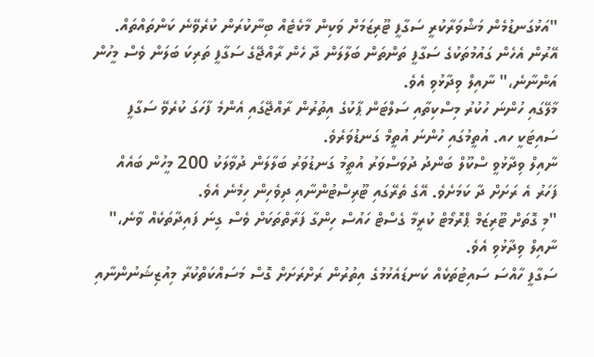"އަޅުގަނޑުމެން މަޝްވަރާކުރީ ސަގާފީ ޓޫރިޒަމަށް ވަކިން މާކެޓެއް ބިނާކުރަން ކުރެވޭނެ ކަންތައްތައް. އޭރުން އެހެން ގައުމުތަކުގެ ސަގާފީ ތަންތަން ބަލާލަން ދާ ހެން ރާއްޖޭގެ ސަގާފީ ތަރިކަ ބަލަން ވެސް މީހުން އަންނާނެ،" ނާއިލް ވިދާޅުވި އެވެ.
މާލޭގައި ހުންނަ ހުކުރު މިސްކިތާއި ސަލްޓަން ޕާކުގެ އިތުރުން ރާއްޖޭގައި އެންމެ ފާހަގަ ކުރެވޭ ސަގާފީ ސައިޓަކީ ހއ. އުތީމުގައި ހުންނަ އުތީމް ގަނޑުވަރެވެ.
ނާއިލް ވިދާޅުވީ ސްކޫލް ބަންދު ދުވަސްވަރު އުތީމު ގަނޑުވަރު ބަލާލަން ދުވާލަކު 200 މީހުން ބައެއް ފަހަރު އެ ރަށަށް ދާ ކަމަށެވެ. އޭގެ ތެރޭގައި ޓޫރިސްޓުންނާއި ދިވެހިން ހިމެނެ އެވެ.
"މި ގޮތަށް ޓޫރިޒަމް ޕްރޮމޯޓް ކުރީމާ ގެސްޓް ހައުސް ހިންގާ ފަރާތްތަކަށް ވެސް ގިނަ ފައިދާތަކެއް ވާނެ،" ނާއިލް ވިދާޅުވި އެވެ.
ސަގާފީ ހާއްސަ ސައިޓުތަކެއް ކަނޑައެޅުމުގެ އިތުރުން ރަށްރަށަށް ގޮސް މަސައްކަތްކުރާ މިއުޒިޝަނުންނާއި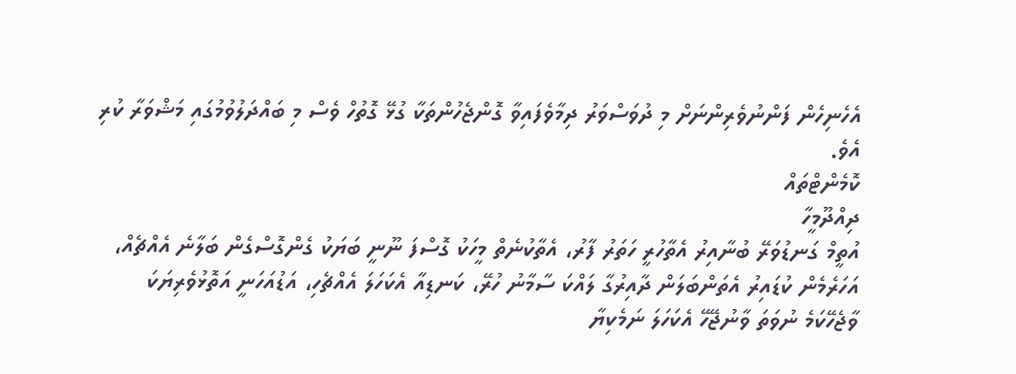އެހެނިހެން ފަންނުވެރިންނަށް މި ދުވަސްވަރު ދިމާވެފައިވާ ގޮންޖެހުންތަކާ ގުޅޭ ގޮތުހް ވެސް މި ބައްދަލުވުމުގައި މަޝްވަރާ ކުރި އެވެ.
ކޮމެންޓްތައް
ދިއްދޫމީހާ
އުތީމް ގަނޑުވަރޭ ބުނާއިރު އެތާހުރީ ހަތަރު ފާރު، އެތާކުނެތް މީހަކު ގޮސްފަ ނޫނީ ބަޔަކު ގެންގޮސްގެން ބަލާނެ އެއްޗެއް، އަހަރެމެން ކުޑައިރު އެތަންބަލަން ދާއިރުގާ ލައްކަ ސާމާނު ހުރޭ، ކަނޑިއާ އެކަހަލަ އެއްޗެހި، އަޑުއަހަނީ އަތޮޅުވެރިޔަކަ ވާޖެހޭކަމެ ނުވަތަ ވާނުޖޭހޭ އެކަހަލަ ނަމެކިޔާ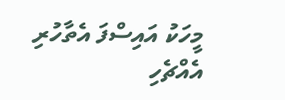މީހަކު އައިސްފަ އެތާހުރި އެއްޗެހި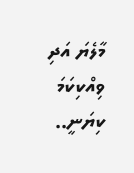މާލެޔަ އަދި ވިއްކިކަމަ ކިޔަނީ..